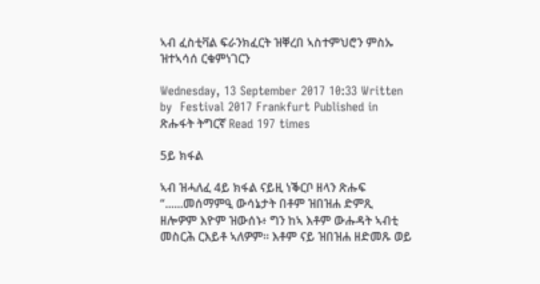ኣብ ፈስቲቫል ፍራንክፈርት ዝቐረበ ኣስተምህሮን ምስኡ ዝተኣሳሰ ርቁምነገርን

Wednesday, 13 September 2017 10:33 Written by  Festival 2017 Frankfurt Published in ጽሑፋት ትግርኛ Read 197 times

5ይ ክፋል

ኣብ ዝሓለፈ 4ይ ክፋል ናይዚ ነቕርቦ ዘላን ጽሑፍ “......መሰማምዒ ውሳኔታት በቶም ዝበዝሐ ድምጺ ዘሎዎም እዮም ዝውሰኑ፥ ግን ከኣ እቶም ውሑዳት ኣብቲ መስርሕ ርእይቶ ኣለዎም። እቶም ናይ ዝበዝሐ ዘድመጹ ወይ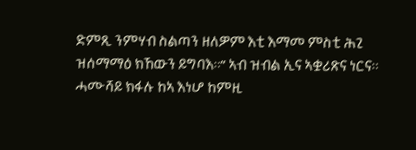ድምጺ ንምሃብ ስልጣን ዘለዎም እቲ እማመ ምስቲ ሕጊ ዝሰማማዕ ክኸውን ይግባእ።” ኣብ ዝብል ኢና ኣቋሪጽና ነርና። ሓሙሻይ ክፋሉ ከኣ እነሆ ከምዚ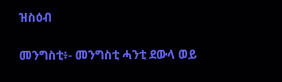ዝስዕብ

መንግስቲ፥- መንግስቲ ሓንቲ ደውላ ወይ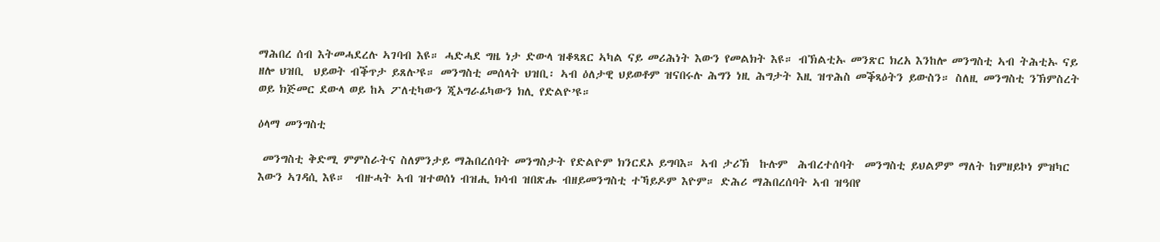ማሕበረ ሰብ እትመሓደረሉ ኣገባብ እዩ። ሓድሓደ ግዜ ነታ ድውላ ዝቆጻጸር ኣካል ናይ መሪሕነት እውን የመልክት እዩ። ብኽልቲኡ መንጽር ክረአ እንከሎ መንግስቲ ኣብ ትሕቲኡ ናይ ዘሎ ህዝቢ  ህይወት ብቕጥታ ይጸሉ’ዩ። መንግስቲ መሰላት ህዝቢ፡ ኣብ ዕለታዊ ህይወቶም ዝናበሩሉ ሕግን ነዚ ሕግታት እዚ ዝጥሕስ መቕጻዕትን ይውስን። ስለዚ መንግስቲ ንኽምስረት ወይ ክጅመር ደውላ ወይ ከኣ ፖለቲካውን ጂኦግራፊካውን ክሊ የድልዮ’ዩ።

ዕላማ መንግስቲ

 መንግስቲ ቅድሚ ምምስራትና ስለምንታይ ማሕበረሰባት መንግስታት የድልዮም ክንርደኦ ይግባእ። ኣብ ታሪኽ  ኩሉም  ሕብረተሰባት  መንግስቲ ይህልዎም ማለት ከምዘይኮነ ምዝካር እውን ኣገዳሲ እዩ።  ብዙሓት ኣብ ዝተወሰነ ብዝሒ ክሳብ ዝበጽሑ ብዘይመንግስቲ ተኻይዶም እዮም። ድሕሪ ማሕበረሰባት ኣብ ዝዓበየ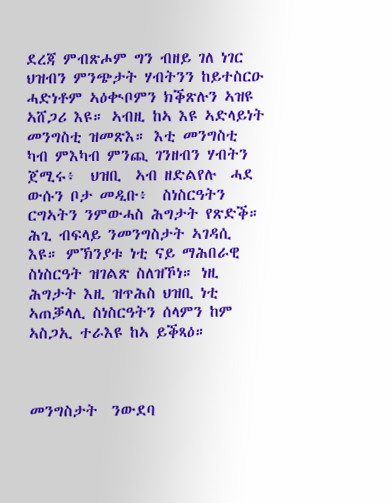ደረጃ ምብጽሖም ግን ብዘይ ገለ ነገር ህዝብን ምንጭታት ሃብትንን ከይተስርዑ ሓድነቶም ኣዕቊቦምን ክቕጽሉን ኣዝዩ ኣሸጋሪ እዩ። ኣብዚ ከኣ እዩ ኣድላይነት መንግስቲ ዝመጽእ። እቲ መንግስቲ  ካብ ምእካብ ምንጪ ገንዘብን ሃብትን ጀሚሩ፥  ህዝቢ  ኣብ ዘድልየሉ  ሓደ ውሱን ቦታ መዲቡ፥  ስነስርዓትን ርግኣትን ንምውሓስ ሕግታት የጽድቕ። ሕጊ ብፍላይ ንመንግስታት ኣገዳሲ እዩ። ምኽንያቱ ነቲ ናይ ማሕበራዊ ስነስርዓት ዝገልጽ ስለዝኾነ። ነዚ ሕግታት እዚ ዝጥሕስ ህዝቢ ነቲ ኣጠቓላሊ ስነስርዓትን ሰላምን ከም ኣስጋኢ ተራእዩ ከኣ ይቕጻዕ።



መንግስታት  ንውደባ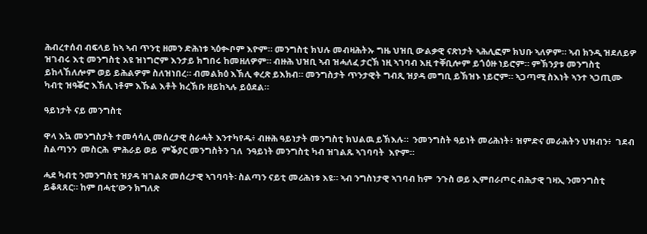ሕብረተሰብ ብፍላይ ከኣ ኣብ ጥንቲ ዘመን ድሕነቱ ኣዕቊቦም እዮም። መንግስቲ ክህሉ መብዛሕትኡ ግዜ ህዝቢ ውልቃዊ ናጽነታት ኣሕሊፎም ክህቡ ኣለዎም። ኣብ ክንዲ ዝደለይዎ ዝገብሩ እቲ መንግስቲ እዩ ዝነግሮም እንታይ ክግበሩ ከመዘለዎም። ብዙሕ ህዝቢ ኣብ ዝሓለፈ ታርኽ ነዚ ኣገባብ እዚ ተቐቢሎም ይጎዕዙ ነይሮም። ምኽንያቱ መንግስቲ ይከላኸለሎም ወይ ይሕልዎም ስለዝነበረ። ብመልክዕ እኽሊ ቀረጽ ይእክብ። መንግስታት ጥንታዊት ግብጺ ዝያዳ መግቢ ይኽዝኑ ነይሮም። ኣጋጣሚ ስእነት ኣንተ ኣጋጢሙ ካብቲ ዝዓቖሮ እኽሊ ነቶም እኹል እቶት ክረኽቡ ዘይከኣሉ ይዕደል።

ዓይነታት ናይ መንግስቲ

ዋላ እኳ መንግስታት ተመሳሳሊ መሰረታዊ ስራሓት እንተካየዱ፥ ብዙሕ ዓይነታት መንግስቲ ክህልዉ ይኽእሉ።  ንመንግስት ዓይነት መሪሕነት፥ ዝምድና መራሕትን ህዝብን፥  ገደብ ስልጣንን  መስርሕ  ምሕራይ ወይ  ምቕያር መንግስትን ገለ  ንዓይነት መንግስቲ ካብ ዝገልጹ ኣገባባት  እዮም።

ሓደ ካብቲ ንመንግስቲ ዝያዳ ዝገልጽ መሰረታዊ ኣገባባት፡ ስልጣን ናይቲ መሪሕነቱ እዩ። ኣብ ንግስነታዊ ኣገባብ ከም  ንጉስ ወይ ኢምበራጦር ብሕታዊ ገዛኢ ንመንግስቲ ይቆጻጸር። ከም በሓቲ’ውን ክግለጽ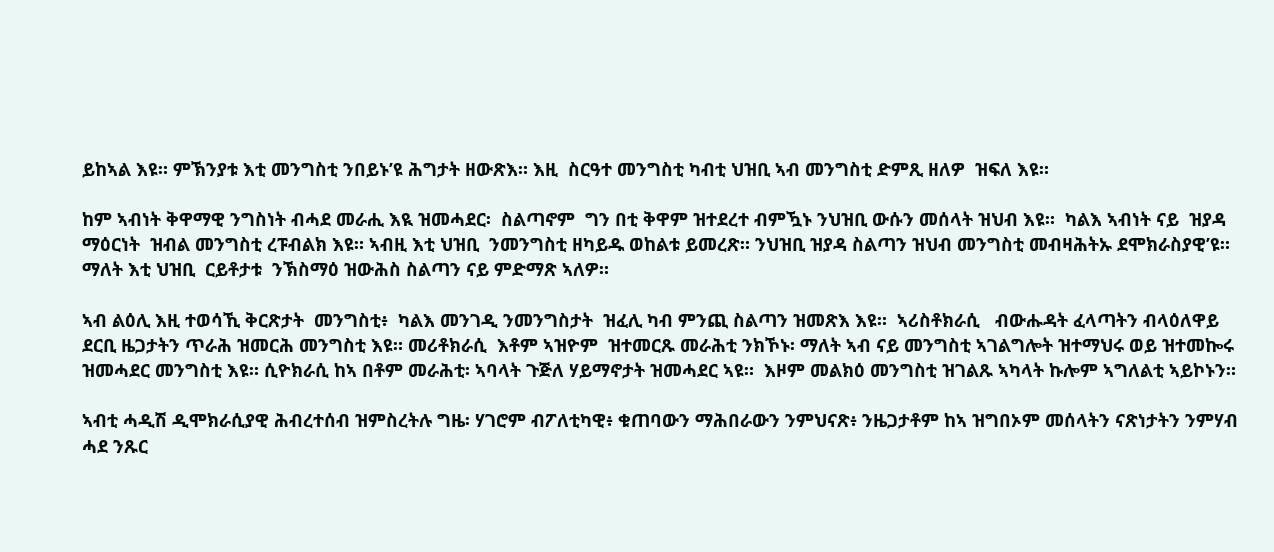ይከኣል እዩ። ምኽንያቱ እቲ መንግስቲ ንበይኑ’ዩ ሕግታት ዘውጽእ። እዚ  ስርዓተ መንግስቲ ካብቲ ህዝቢ ኣብ መንግስቲ ድምጺ ዘለዎ  ዝፍለ እዩ።

ከም ኣብነት ቅዋማዊ ንግስነት ብሓደ መራሒ እዪ ዝመሓደር፡  ስልጣኖም  ግን በቲ ቅዋም ዝተደረተ ብምዃኑ ንህዝቢ ውሱን መሰላት ዝህብ እዩ።  ካልእ ኣብነት ናይ  ዝያዳ ማዕርነት  ዝብል መንግስቲ ረፑብልክ እዩ። ኣብዚ እቲ ህዝቢ  ንመንግስቲ ዘካይዱ ወከልቱ ይመረጽ። ንህዝቢ ዝያዳ ስልጣን ዝህብ መንግስቲ መብዛሕትኡ ደሞክራስያዊ’ዩ። ማለት እቲ ህዝቢ  ርይቶታቱ  ንኽስማዕ ዝውሕስ ስልጣን ናይ ምድማጽ ኣለዎ።

ኣብ ልዕሊ እዚ ተወሳኺ ቅርጽታት  መንግስቲ፥  ካልእ መንገዲ ንመንግስታት  ዝፈሊ ካብ ምንጪ ስልጣን ዝመጽእ እዩ።  ኣሪስቶክራሲ   ብውሑዳት ፈላጣትን ብላዕለዋይ ደርቢ ዜጋታትን ጥራሕ ዝመርሕ መንግስቲ እዩ። መሪቶክራሲ  እቶም ኣዝዮም  ዝተመርጹ መራሕቲ ንክኾኑ፡ ማለት ኣብ ናይ መንግስቲ ኣገልግሎት ዝተማህሩ ወይ ዝተመኰሩ ዝመሓደር መንግስቲ እዩ። ሲዮክራሲ ከኣ በቶም መራሕቲ፡ ኣባላት ጉጅለ ሃይማኖታት ዝመሓደር ኣዩ።  እዞም መልክዕ መንግስቲ ዝገልጹ ኣካላት ኩሎም ኣግለልቲ ኣይኮኑን።

ኣብቲ ሓዲሽ ዲሞክራሲያዊ ሕብረተሰብ ዝምስረትሉ ግዜ፡ ሃገሮም ብፖለቲካዊ፥ ቁጠባውን ማሕበራውን ንምህናጽ፥ ንዜጋታቶም ከኣ ዝግበኦም መሰላትን ናጽነታትን ንምሃብ ሓደ ንጹር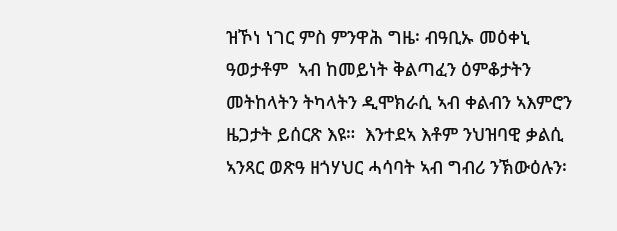ዝኾነ ነገር ምስ ምንዋሕ ግዜ፡ ብዓቢኡ መዕቀኒ ዓወታቶም  ኣብ ከመይነት ቅልጣፈን ዕምቆታትን መትከላትን ትካላትን ዲሞክራሲ ኣብ ቀልብን ኣእምሮን ዜጋታት ይሰርጽ እዩ።  እንተደኣ እቶም ንህዝባዊ ቃልሲ ኣንጻር ወጽዓ ዘጎሃህር ሓሳባት ኣብ ግብሪ ንኽውዕሉን፡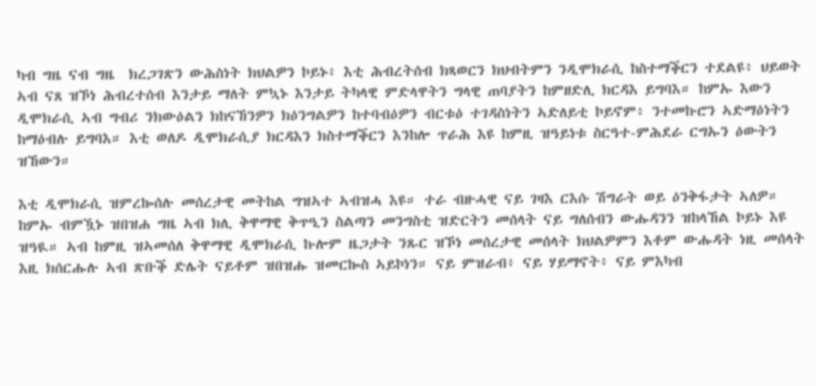ካብ ግዜ ናብ ግዜ  ክረጋገጽን ውሕስነት ክህልዎን ኮይኑ፥ እቲ ሕብረትሰብ ክጻወርን ክህብትምን ንዲሞክራሲ ከስተማቕርን ተደልዩ፥ ህይወት ኣብ ናጸ ዝኾነ ሕብረተሰብ እንታይ ማለት ምኳኑ እንታይ ትካላዊ ምድላዋትን ግላዊ ጠባያትን ከምዘድሊ ክርዳእ ይግባእ። ከምኡ እውን ዲሞክራሲ ኣብ ግብሪ ንክውዕልን ክከናኸንዎን ክዕንግልዎን ከተባብዕዎን ብርቱዕ ተገዳስነትን ኣድለይቲ ኮይኖም፥ ንተመኩሮን ኣድማዕነትን ከማዕብሉ ይግባእ። እቲ ወለዶ ዲሞክራሲያ ክርዳእን ክስተማቕርን እንከሎ ጥራሕ እዩ ከምዚ ዝዓይነቱ ስርዓተ-ምሕደራ ርግኡን ዕውትን ዝኸውን።

እቲ ዲሞክራሲ ዝምረኰሰሉ መሰረታዊ መትከል ግዝኣተ ኣብዝሓ እዩ። ተራ ብዙሓዊ ናይ ገዛእ ርእሱ ሽግራት ወይ ዕንቅፋታት ኣለዎ። ከምኡ ብምዃኑ ዝበዝሐ ግዜ ኣብ ክሊ ቅዋማዊ ቅጥዒን ስልጣን መንግስቲ ዝድርትን መሰላት ናይ ግለሰብን ውሑዳንን ዝከላኸል ኮይኑ እዩ ዝዓዪ። ኣብ ከምዚ ዝኣመሰለ ቅዋማዊ ዲሞክራሲ ኩሎም ዜጋታት ንጹር ዝኾነ መሰረታዊ መሰላት ክህልዎምን እቶም ውሑዳት ነዚ መሰላት እዚ ክሰርሑሉ ኣብ ጽቡቕ ድሌት ናይቶም ዝበዝሑ ዝመርኰስ ኣይኮነን። ናይ ምዝራብ፥ ናይ ሃይማኖት፥ ናይ ምእካብ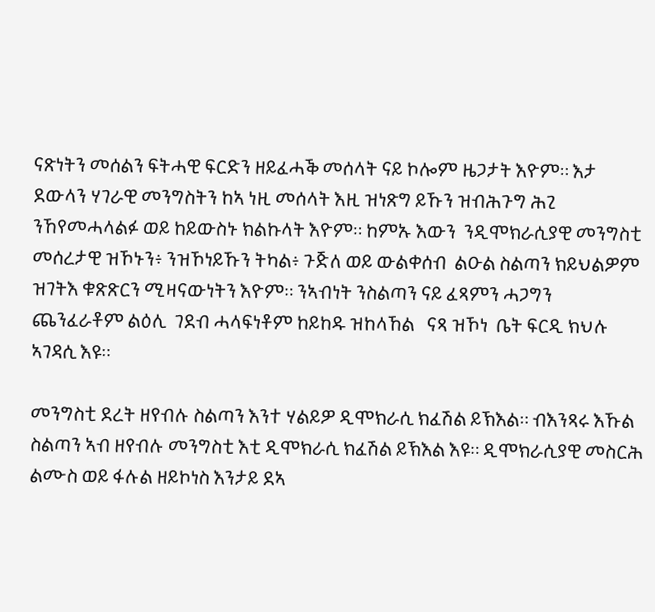ናጽነትን መሰልን ፍትሓዊ ፍርድን ዘይፈሓቕ መሰላት ናይ ኮሎም ዜጋታት እዮም። እታ ደውላን ሃገራዊ መንግስትን ከኣ ነዚ መሰላት እዚ ዝነጽግ ይኹን ዝብሕጉግ ሕጊ ንኸየመሓላልፉ ወይ ከይውስኑ ክልኩላት እዮም። ከምኡ እውን  ንዲሞክራሲያዊ መንግስቲ መሰረታዊ ዝኾኑን፥ ንዝኾነይኹን ትካል፥ ጉጅለ ወይ ውልቀሰብ  ልዑል ስልጣን ክይህልዎም ዝገትእ ቁጽጽርን ሚዛናውነትን እዮም። ንኣብነት ንስልጣን ናይ ፈጻምን ሓጋግን  ጨንፈራቶም ልዕሊ  ገደብ ሓላፍነቶም ከይከዱ ዝከላኸል   ናጻ ዝኾነ  ቤት ፍርዲ ክህሉ ኣገዳሲ እዩ።

መንግስቲ ደረት ዘየብሉ ስልጣን እንተ ሃልይዎ ዲሞክራሲ ክፈሽል ይኽእል። ብእንጻሩ እኹል ስልጣን ኣብ ዘየብሉ መንግስቲ እቲ ዲሞክራሲ ክፈሽል ይኽእል እዩ። ዲሞክራሲያዊ መስርሕ ልሙስ ወይ ፋሉል ዘይኮነስ እንታይ ደኣ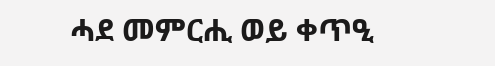ሓደ መምርሒ ወይ ቀጥዒ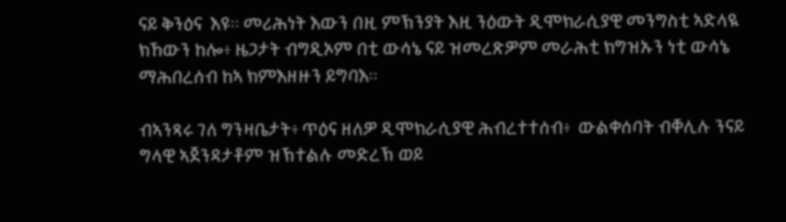ናይ ቅንዕና  እዩ። መሪሕነት እውን በዚ ምኽንያት እዚ ንዕውት ዲሞክራሲያዊ መንግስቲ ኣድላዪ  ክኸውን ከሎ፥ ዜጋታት ብግዲኦም በቲ ውሳኔ ናይ ዝመረጽዎም መራሕቲ ክግዝኡን ነቲ ውሳኔ ማሕበረሰብ ከኣ ክምእዘዙን ይግባእ።

ብኣንጻሩ ገለ ግንዛቤታት፥ ጥዕና ዘለዎ ዲሞክራሲያዊ ሕብረተተሰብ፥  ውልቀሰባት ብቐሊሉ ንናይ ግላዊ ኣጀንዳታቶም ዝኽተልሉ መድረኽ ወይ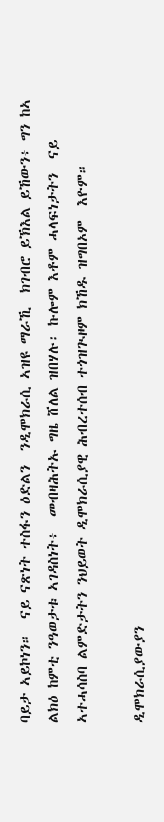ባይታ ኣይኮነን።  ናይ ናጽነት ተስፋን ዕድልን  ንዲሞክራሲ ኣዝዩ ማራኺ  ክገብሮ ይኽእል ይኸውን፥ ግን ከኣ ልክዕ ከምቲ ንዓወታቱ ኣገዳስነት፥  መብዛሕትኡ ግዜ ሸለል ዝበሃሉ፡ ኩሎም እቶም ሓላፍነታትን  ናይ  ኣተሓሳስባ ልምድታትን ንህይወት ዲሞክራሲያዊ ሕብረተሰብ ተጎዝጒዞም ክኸዱ ዝግበኦም  እዮም።

ዲሞክራሲያውያን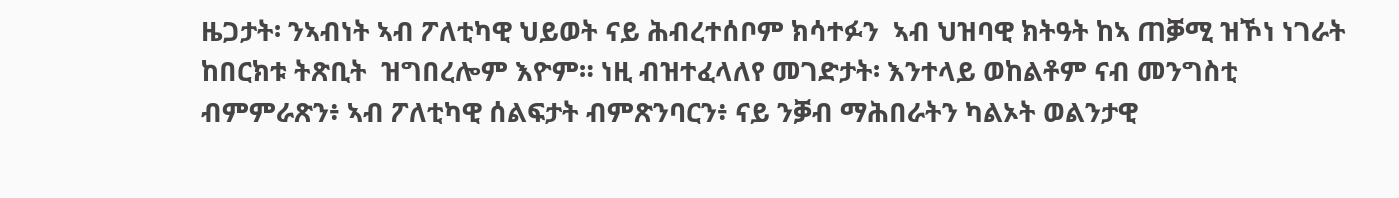ዜጋታት፡ ንኣብነት ኣብ ፖለቲካዊ ህይወት ናይ ሕብረተሰቦም ክሳተፉን  ኣብ ህዝባዊ ክትዓት ከኣ ጠቓሚ ዝኾነ ነገራት ከበርክቱ ትጽቢት  ዝግበረሎም እዮም። ነዚ ብዝተፈላለየ መገድታት፡ እንተላይ ወከልቶም ናብ መንግስቲ  ብምምራጽን፥ ኣብ ፖለቲካዊ ሰልፍታት ብምጽንባርን፥ ናይ ንቓብ ማሕበራትን ካልኦት ወልንታዊ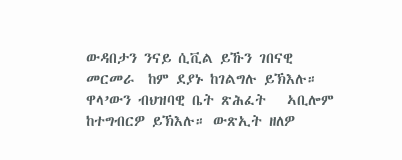ውዳበታን ንናይ ሲቪል ይኹን ገበናዊ  መርመራ  ከም ደያኑ ከገልግሉ ይኽእሉ። ዋላ’ውን ብህዝባዊ ቤት ጽሕፈት   ኣቢሎም  ከተግብርዎ ይኽእሉ። ውጽኢት ዘለዎ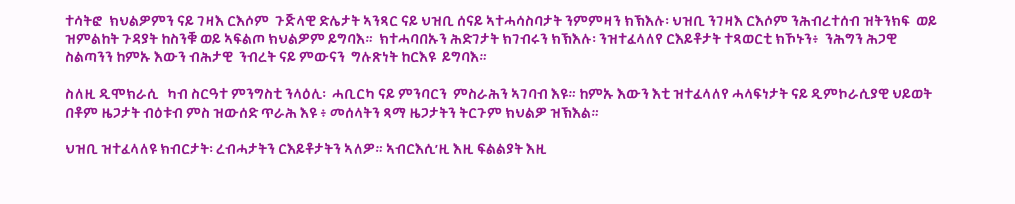ተሳትፎ  ክህልዎምን ናይ ገዛእ ርእሶም  ጉጅላዊ ድሌታት ኣንጻር ናይ ህዝቢ ሰናይ ኣተሓሳስባታት ንምምዛን ክኽእሉ፡ ህዝቢ ንገዛእ ርእሶም ንሕብረተሰብ ዝትንክፍ  ወይ ዝምልከት ጉዳያት ከስንቑ ወይ ኣፍልጦ ክህልዎም ይግባእ።  ክተሓባበኡን ሕድገታት ክገብሩን ክኽእሉ፡ ንዝተፈላለየ ርእይቶታት ተጻወርቲ ክኾኑን፥  ንሕግን ሕጋዊ ስልጣንን ከምኡ እውን ብሕታዊ  ንብረት ናይ ምውናን  ግሉጽነት ከርእዩ  ይግባእ።

ስለዚ ዲሞክራሲ   ካብ ስርዓተ ምንግስቲ ንላዕሊ፡  ሓቢርካ ናይ ምንባርን  ምስራሕን ኣገባብ እዩ። ከምኡ እውን እቲ ዝተፈላለየ ሓላፍነታት ናይ ዲምኮራሲያዊ ህይወት በቶም ዜጋታት ብዕቱብ ምስ ዝውሰድ ጥራሕ እዩ ፥ መሰላትን ጻማ ዜጋታትን ትርጉም ክህልዎ ዝኽእል።

ህዝቢ ዝተፈላለዩ ክብርታት፡ ረብሓታትን ርእይቶታትን ኣለዎ። ኣብርእሲ’ዚ እዚ ፍልልያት እዚ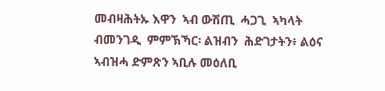መብዛሕትኡ እዋን  ኣብ ውሽጢ  ሓጋጊ  ኣካላት ብመንገዲ  ምምኽኻር፡ ልዝብን  ሕድገታትን፥ ልዕና ኣብዝሓ ድምጽን ኣቢሉ መዕለቢ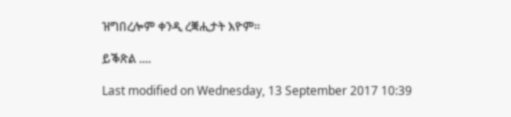ዝግበረሎም ቀንዲ ረቛሒታት እዮም።

ይቕጽል ....

Last modified on Wednesday, 13 September 2017 10:39